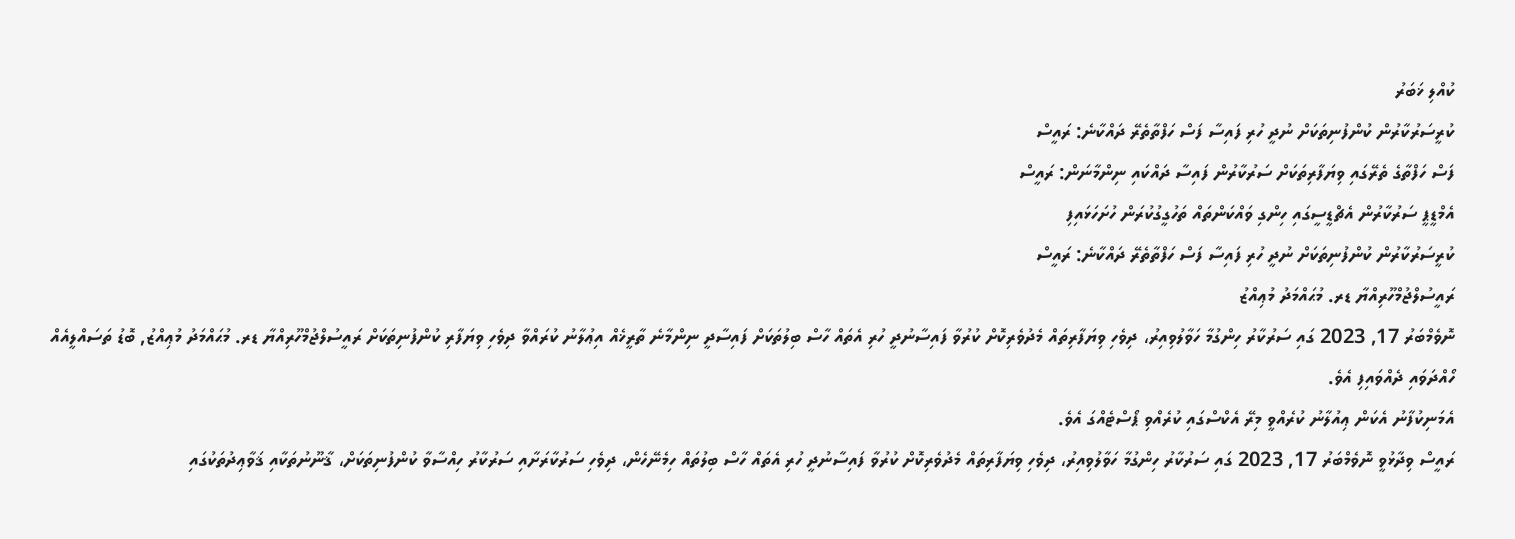ކުއްލި ޚަބަރު
ކުރީސަރުކާރުން ކުންފުނިތަކަށް ނުދީ ހުރި ފައިސާ ފަސް ހަފްތާތެރޭ ދައްކާނެ: ރައީސް
ފަސް ހަފްތާގެ ތެރޭގައި ވިޔަފާރިތަކަށް ސަރުކާރުން ފައިސާ ދައްކައި ނިންމާނަން: ރައީސް
އެމްޑީޕީ ސަރުކާރުން އެޗްޑީސީގައި ހިންގި ވައްކަންތައް ތަހުގީގުކުރަން ހުށަހަޅައިފި
ކުރީސަރުކާރުން ކުންފުނިތަކަށް ނުދީ ހުރި ފައިސާ ފަސް ހަފްތާތެރޭ ދައްކާނެ: ރައީސް
ރައީސުލްޖުމްހޫރިއްޔާ ޑރ. މުޙައްމަދު މުޢިއްޒު
ނޮވެމްބަރު 17, 2023 ގައި ސަރުކާރު ހިންގުމާ ހަވާލުވިއިރު، ދިވެހި ވިޔަފާރިތައް މެދުވެރިކޮށް ކުރުވާ ފައިސާނުދީ ހުރި އެތައް ހާސް ބިލުތަކަށް ފައިސާދީ ނިންމާނެ ތާރީޚެއް އިޢުލާނު ކުރައްވާ ދިވެހި ވިޔަފާރި ކުންފުނިތަކަށް ރައީސުލްޖުމްހޫރިއްޔާ ޑރ. މުޙައްމަދު މުޢިއްޒު, ބޮޑު ތަސައްލީއެއް ހޯއްދަވައި ދެއްވައިފި އެވެ.
އެމަނިކުފާނު އެކަން ޢިއުލާނު ކުރެއްވީ މިރޭ އެކްސްގައި ކުރެއްވި ޕޯސްޓެއްގަ އެވެ.
ރައީސް ވިދާޅުވީ ނޮވެމްބަރު 17, 2023 ގައި ސަރުކާރު ހިންގުމާ ހަވާލުވިއިރު، ދިވެހި ވިޔަފާރިތައް މެދުވެރިކޮށް ކުރުވާ ފައިސާނުދީ ހުރި އެތައް ހާސް ބިލުތައް ހިމެނޭހެން، ދިވެހި ސަރުކާރަށާއި ސަރުކާރު ހިއްސާވާ ކުންފުނިތަކަށް، ޤާނޫނުތަކާއި ޤަވާޢިދުތަކުގައި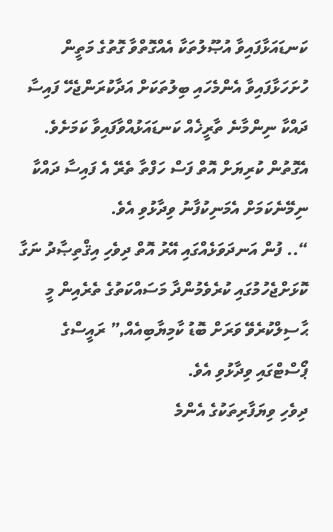ކަނޑައަޅާފައިވާ އުޞޫލުތަކާ އެއްގޮތްވާ ގޮތުގެ މަތީން ހުށަހަޅާފައިވާ އެންމެހައި ބިލުތަކަށް އަދާކުރަންޖެހޭ ފައިސާ ދައްކާ ނިންމާނެ ތާރީޚެއް ކަނޑައަޅުއްވާފައިވާ ކަމަށެވެ.
އެގޮތުން ކުރިޔަށް އޮތް ފަސް ހަފްތާ ތެރޭ އެ ފައިސާ ދައްކާ ނިމޭނެކަމަށް އެމަނިކުފާނު ވިދާޅުވި އެވެ.
“.. ފުން އަނދަވަޅެއްގައި އޭރު އޮތް ދިވެހި އިޤްތިޞާދު ނަގާ ކޮޅަށްޖެހުމުގައި ކުރެވެމުންދާ މަސައްކަތުގެ ތެރެއިން މީ ޙާސިލްކުރެވޭ ވަރަށް ބޮޑު ކާމިޔާބިއެއް,” ރައީސްގެ ޕޯސްޓްގައި ވިދާޅުވި އެވެ.
ދިވެހި ވިޔަފާރިތަކުގެ އެންމެ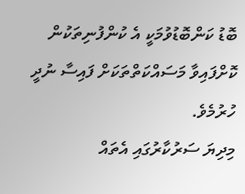ބޮޑު ކަންބޮޑުވުމަކީ އެ ކުންފުނިތަކުން ކޮށްފައިވާ މަސައްކަތްތަކަށް ފައިސާ ނުދީ ހުރުމެވެ.
މިދިޔަ ސަރުކާރުގައި އެތައް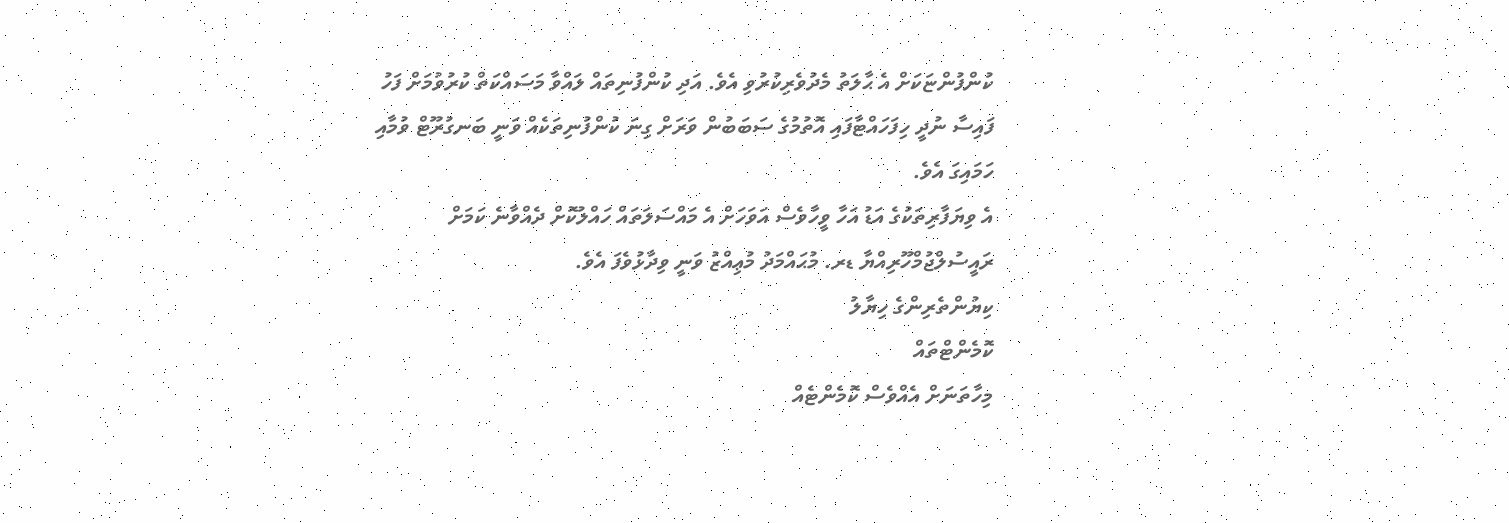ކުންފުންޏަކަށް އެ ޙާލަތު މެދުވެރިކުރުވި އެވެ. އަދި ކުންފުނިތައް ލައްވާ މަސައްކަތް ކުރުވުމަށް ފަހު ފައިސާ ނުދީ ހިފަހައްޓާފައި އޮތުމުގެ ސަބަބުން ވަރަށް ގިނަ ކުންފުނިތަކެއް ވަނީ ބަނގުރޫޓް ވުމާއި ހަމައިގަ އެވެ.
އެ ވިޔަފާރިތަކުގެ އަޑު އަހާ ވީހާވެސް އަވަހަށް އެ މައްސަލަތައް ހައްލުކޮށް ދެއްވާނެ ކަމަށް ރައީސުލްޖުމްހޫރިއްޔާ ޑރ. މުޙައްމަދު މުޢިއްޒު ވަނީ ވިދާޅުވެފަ އެވެ.
ކިޔުންތެރިންގެ ހިޔާލު
ކޮމެންޓްތައް
މިހާތަނަށް އެއްވެސް ކޮމެންޓެއް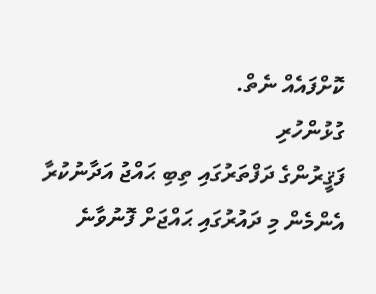ކޮށްފައެއް ނެތް.
ގުޅުންހުރި
ފަޤީރުންގެ ދަފްތަރުގައި ތިބި ޙައްޖު އަދާނުކުރާ އެންމެން މި ދައުރުގައި ޙައްޖަށް ފޮނުވާނެ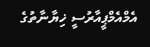އެމްއެމްޕީއާރުސީ ޚިޔާނާތުގެ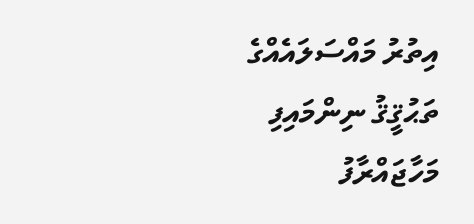އިތުރު މައްސަލައެއްގެ ތަޙުޤީޤު ނިންމައިފި
މަހާޖައްރާފު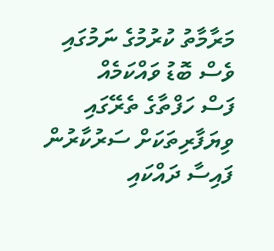މަރާމާތު ކުރުމުގެ ނަމުގައި ވެސް ބޮޑު ވައްކަމެއް
ފަސް ހަފްތާގެ ތެރޭގައި ވިޔަފާރިތަކަށް ސަރުކާރުން ފައިސާ ދައްކައި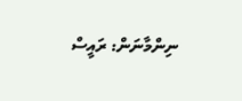ނިންމާނަން: ރައީސް